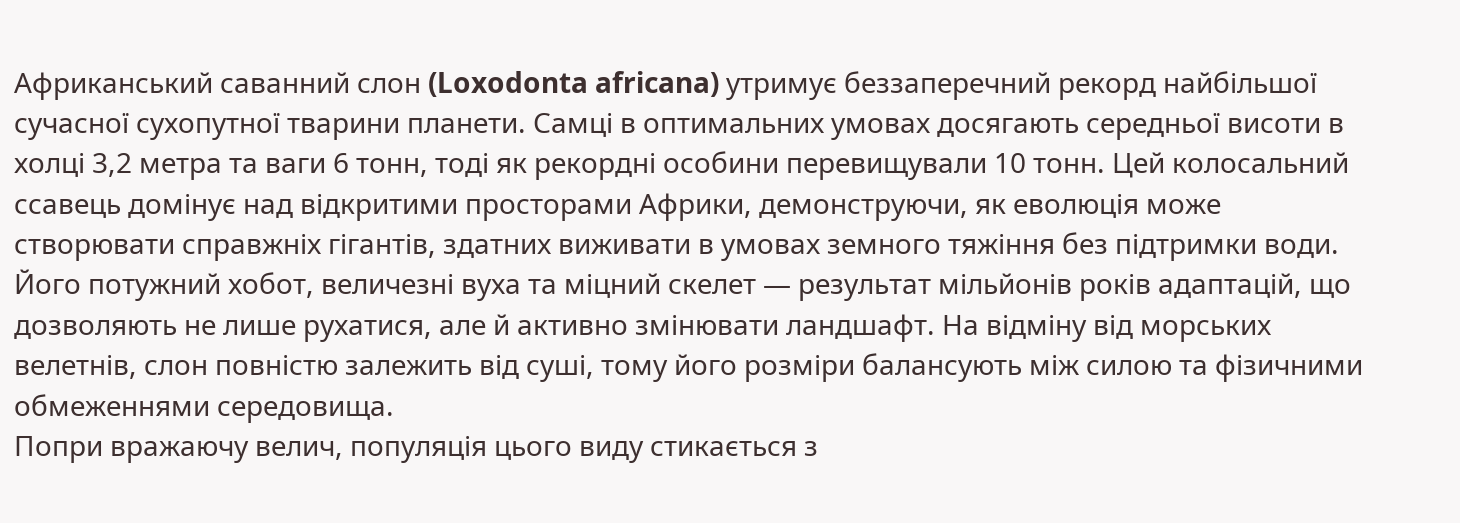Африканський саванний слон (Loxodonta africana) утримує беззаперечний рекорд найбільшої сучасної сухопутної тварини планети. Самці в оптимальних умовах досягають середньої висоти в холці 3,2 метра та ваги 6 тонн, тоді як рекордні особини перевищували 10 тонн. Цей колосальний ссавець домінує над відкритими просторами Африки, демонструючи, як еволюція може створювати справжніх гігантів, здатних виживати в умовах земного тяжіння без підтримки води.
Його потужний хобот, величезні вуха та міцний скелет — результат мільйонів років адаптацій, що дозволяють не лише рухатися, але й активно змінювати ландшафт. На відміну від морських велетнів, слон повністю залежить від суші, тому його розміри балансують між силою та фізичними обмеженнями середовища.
Попри вражаючу велич, популяція цього виду стикається з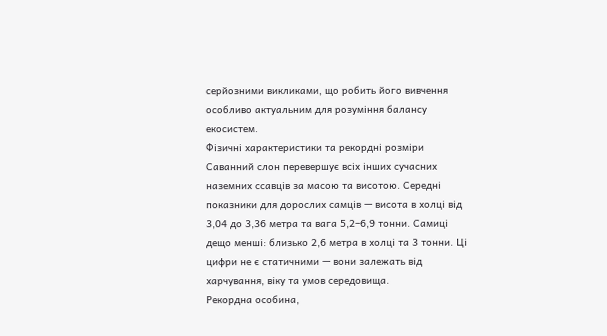серйозними викликами, що робить його вивчення особливо актуальним для розуміння балансу екосистем.
Фізичні характеристики та рекордні розміри
Саванний слон перевершує всіх інших сучасних наземних ссавців за масою та висотою. Середні показники для дорослих самців — висота в холці від 3,04 до 3,36 метра та вага 5,2–6,9 тонни. Самиці дещо менші: близько 2,6 метра в холці та 3 тонни. Ці цифри не є статичними — вони залежать від харчування, віку та умов середовища.
Рекордна особина,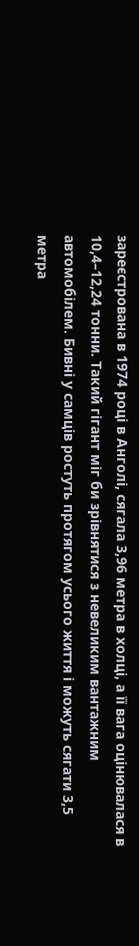зареєстрована в 1974 році в Анголі, сягала 3,96 метра в холці, а її вага оцінювалася в 10,4–12,24 тонни. Такий гігант міг би зрівнятися з невеликим вантажним автомобілем. Бивні у самців ростуть протягом усього життя і можуть сягати 3,5 метра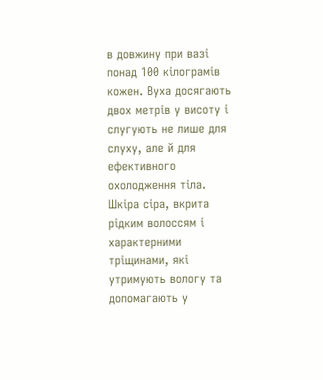в довжину при вазі понад 100 кілограмів кожен. Вуха досягають двох метрів у висоту і слугують не лише для слуху, але й для ефективного охолодження тіла.
Шкіра сіра, вкрита рідким волоссям і характерними тріщинами, які утримують вологу та допомагають у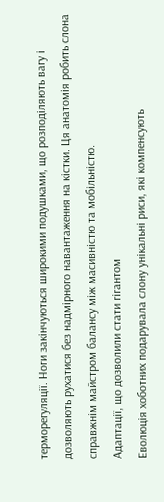терморегуляції. Ноги закінчуються широкими подушками, що розподіляють вагу і дозволяють рухатися без надмірного навантаження на кістки. Ця анатомія робить слона справжнім майстром балансу між масивністю та мобільністю.
Адаптації, що дозволили стати гігантом
Еволюція хоботних подарувала слону унікальні риси, які компенсують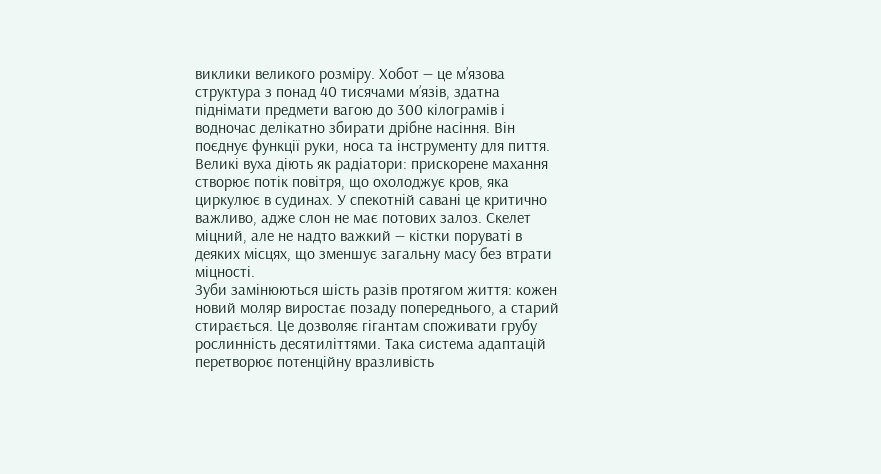виклики великого розміру. Хобот — це м’язова структура з понад 40 тисячами м’язів, здатна піднімати предмети вагою до 300 кілограмів і водночас делікатно збирати дрібне насіння. Він поєднує функції руки, носа та інструменту для пиття.
Великі вуха діють як радіатори: прискорене махання створює потік повітря, що охолоджує кров, яка циркулює в судинах. У спекотній савані це критично важливо, адже слон не має потових залоз. Скелет міцний, але не надто важкий — кістки поруваті в деяких місцях, що зменшує загальну масу без втрати міцності.
Зуби замінюються шість разів протягом життя: кожен новий моляр виростає позаду попереднього, а старий стирається. Це дозволяє гігантам споживати грубу рослинність десятиліттями. Така система адаптацій перетворює потенційну вразливість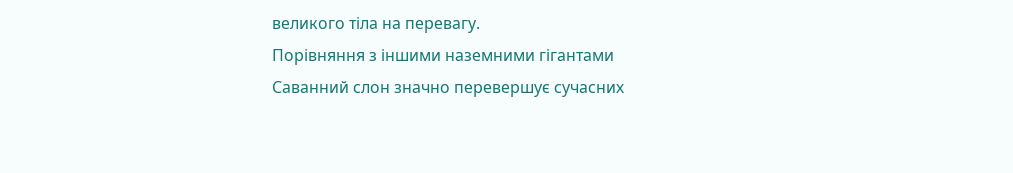великого тіла на перевагу.
Порівняння з іншими наземними гігантами
Саванний слон значно перевершує сучасних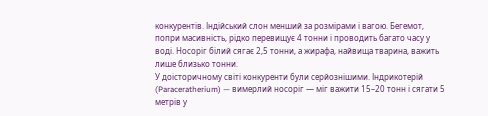конкурентів. Індійський слон менший за розмірами і вагою. Бегемот, попри масивність, рідко перевищує 4 тонни і проводить багато часу у воді. Носоріг білий сягає 2,5 тонни, а жирафа, найвища тварина, важить лише близько тонни.
У доісторичному світі конкуренти були серйознішими. Індрикотерій (Paraceratherium) — вимерлий носоріг — міг важити 15–20 тонн і сягати 5 метрів у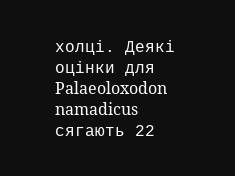холці. Деякі оцінки для Palaeoloxodon namadicus сягають 22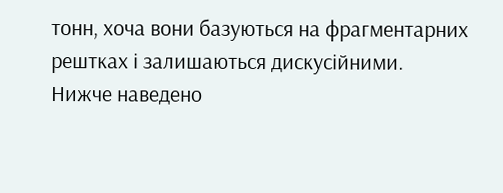тонн, хоча вони базуються на фрагментарних рештках і залишаються дискусійними.
Нижче наведено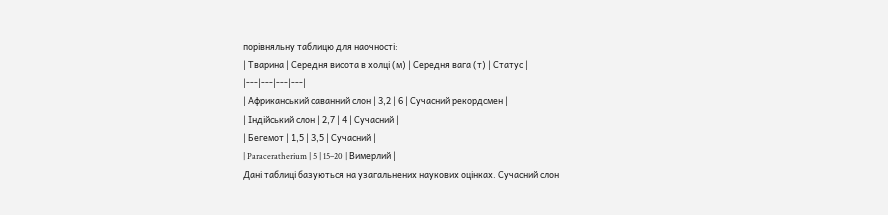порівняльну таблицю для наочності:
| Тварина | Середня висота в холці (м) | Середня вага (т) | Статус |
|---|---|---|---|
| Африканський саванний слон | 3,2 | 6 | Сучасний рекордсмен |
| Індійський слон | 2,7 | 4 | Сучасний |
| Бегемот | 1,5 | 3,5 | Сучасний |
| Paraceratherium | 5 | 15–20 | Вимерлий |
Дані таблиці базуються на узагальнених наукових оцінках. Сучасний слон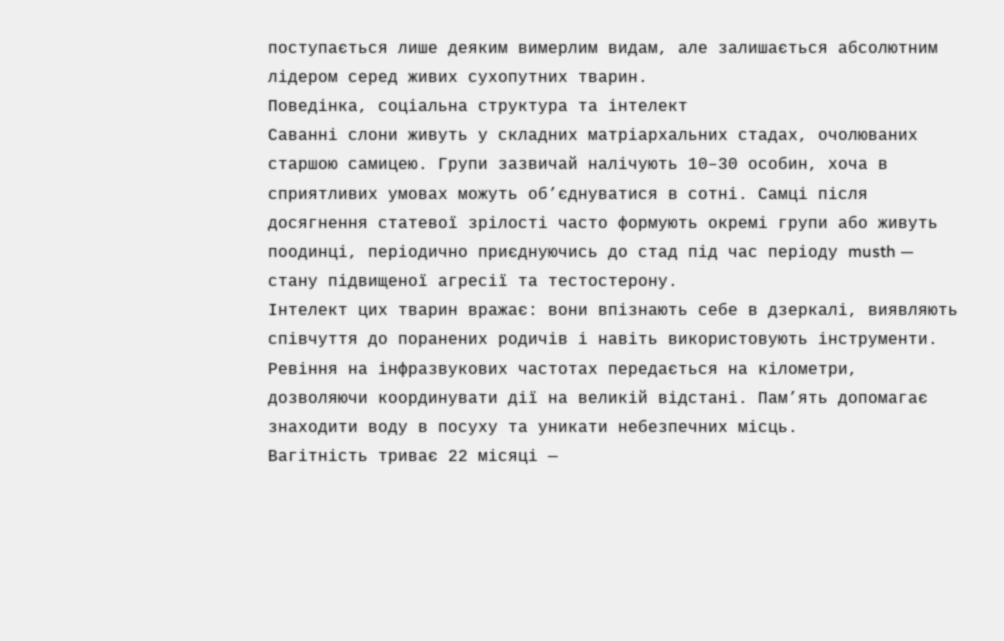поступається лише деяким вимерлим видам, але залишається абсолютним лідером серед живих сухопутних тварин.
Поведінка, соціальна структура та інтелект
Саванні слони живуть у складних матріархальних стадах, очолюваних старшою самицею. Групи зазвичай налічують 10–30 особин, хоча в сприятливих умовах можуть об’єднуватися в сотні. Самці після досягнення статевої зрілості часто формують окремі групи або живуть поодинці, періодично приєднуючись до стад під час періоду musth — стану підвищеної агресії та тестостерону.
Інтелект цих тварин вражає: вони впізнають себе в дзеркалі, виявляють співчуття до поранених родичів і навіть використовують інструменти. Ревіння на інфразвукових частотах передається на кілометри, дозволяючи координувати дії на великій відстані. Пам’ять допомагає знаходити воду в посуху та уникати небезпечних місць.
Вагітність триває 22 місяці —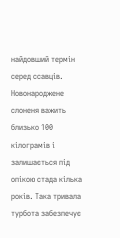найдовший термін серед ссавців. Новонароджене слоненя важить близько 100 кілограмів і залишається під опікою стада кілька років. Така тривала турбота забезпечує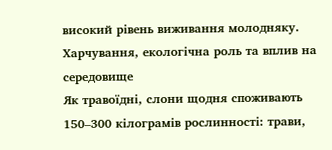високий рівень виживання молодняку.
Харчування, екологічна роль та вплив на середовище
Як травоїдні, слони щодня споживають 150–300 кілограмів рослинності: трави,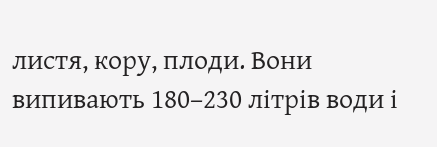листя, кору, плоди. Вони випивають 180–230 літрів води і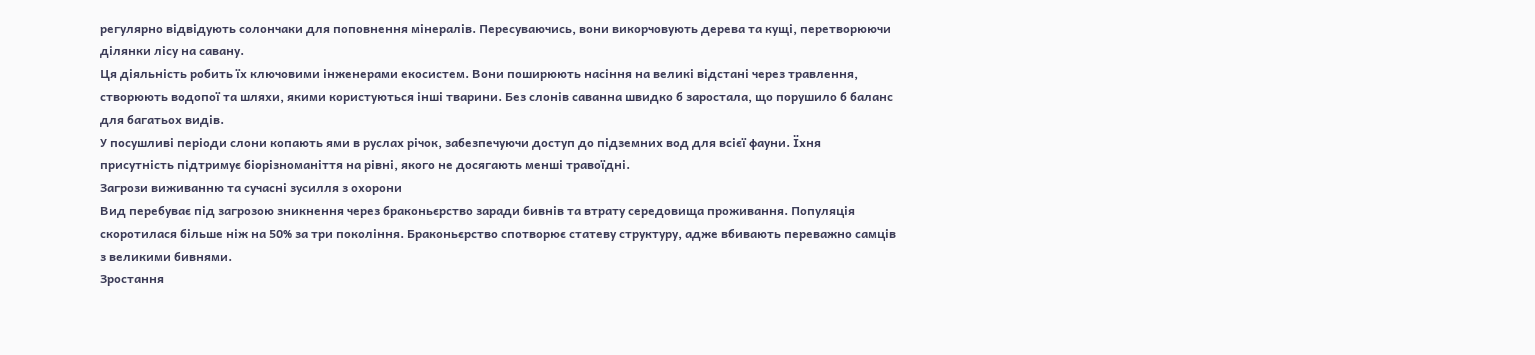регулярно відвідують солончаки для поповнення мінералів. Пересуваючись, вони викорчовують дерева та кущі, перетворюючи ділянки лісу на савану.
Ця діяльність робить їх ключовими інженерами екосистем. Вони поширюють насіння на великі відстані через травлення, створюють водопої та шляхи, якими користуються інші тварини. Без слонів саванна швидко б заростала, що порушило б баланс для багатьох видів.
У посушливі періоди слони копають ями в руслах річок, забезпечуючи доступ до підземних вод для всієї фауни. Їхня присутність підтримує біорізноманіття на рівні, якого не досягають менші травоїдні.
Загрози виживанню та сучасні зусилля з охорони
Вид перебуває під загрозою зникнення через браконьєрство заради бивнів та втрату середовища проживання. Популяція скоротилася більше ніж на 50% за три покоління. Браконьєрство спотворює статеву структуру, адже вбивають переважно самців з великими бивнями.
Зростання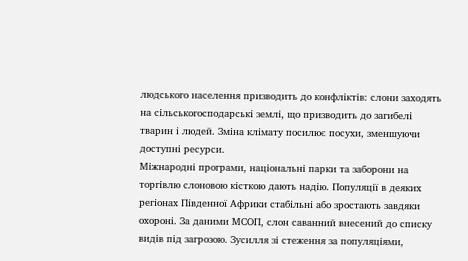людського населення призводить до конфліктів: слони заходять на сільськогосподарські землі, що призводить до загибелі тварин і людей. Зміна клімату посилює посухи, зменшуючи доступні ресурси.
Міжнародні програми, національні парки та заборони на торгівлю слоновою кісткою дають надію. Популяції в деяких регіонах Південної Африки стабільні або зростають завдяки охороні. За даними МСОП, слон саванний внесений до списку видів під загрозою. Зусилля зі стеження за популяціями,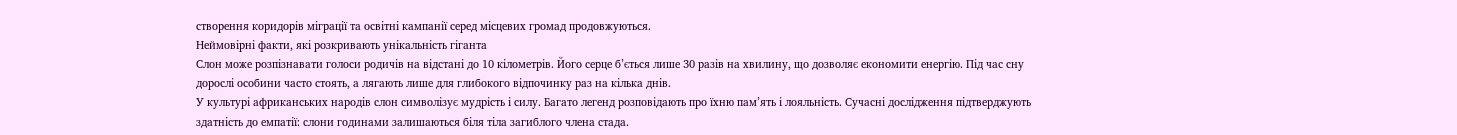створення коридорів міграції та освітні кампанії серед місцевих громад продовжуються.
Неймовірні факти, які розкривають унікальність гіганта
Слон може розпізнавати голоси родичів на відстані до 10 кілометрів. Його серце б’ється лише 30 разів на хвилину, що дозволяє економити енергію. Під час сну дорослі особини часто стоять, а лягають лише для глибокого відпочинку раз на кілька днів.
У культурі африканських народів слон символізує мудрість і силу. Багато легенд розповідають про їхню пам’ять і лояльність. Сучасні дослідження підтверджують здатність до емпатії: слони годинами залишаються біля тіла загиблого члена стада.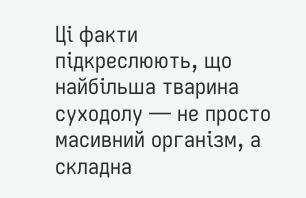Ці факти підкреслюють, що найбільша тварина суходолу — не просто масивний організм, а складна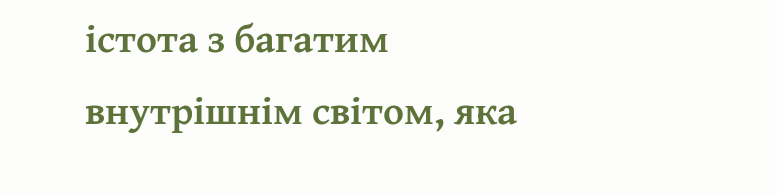істота з багатим внутрішнім світом, яка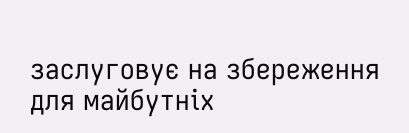заслуговує на збереження для майбутніх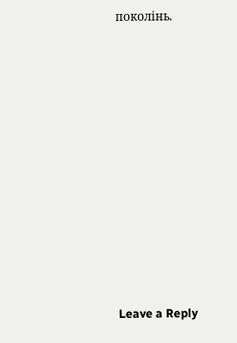поколінь.














Leave a Reply